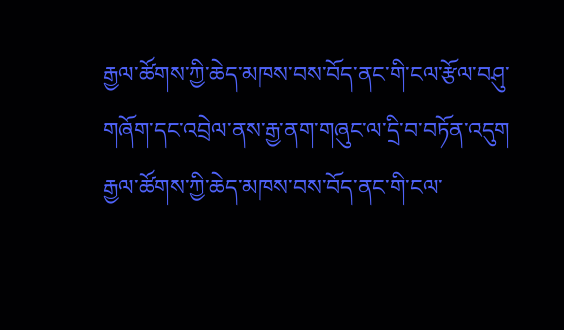རྒྱལ་ཚོགས་ཀྱི་ཆེད་མཁས་བས་བོད་ནང་གི་ངལ་རྩོལ་བཤུ་གཞོག་དང་འབྲེལ་ནས་རྒྱ་ནག་གཞུང་ལ་དྲི་བ་བཏོན་འདུག
རྒྱལ་ཚོགས་ཀྱི་ཆེད་མཁས་བས་བོད་ནང་གི་ངལ་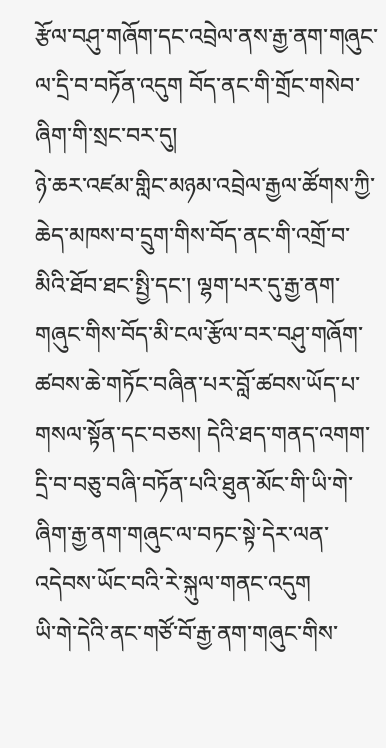རྩོལ་བཤུ་གཞོག་དང་འབྲེལ་ནས་རྒྱ་ནག་གཞུང་ལ་དྲི་བ་བཏོན་འདུག བོད་ནང་གི་གྲོང་གསེབ་ཞིག་གི་སྲང་བར་དུ།
ཉེ་ཆར་འཛམ་གླིང་མཉམ་འབྲེལ་རྒྱལ་ཚོགས་ཀྱི་ཆེད་མཁས་བ་དྲུག་གིས་བོད་ནང་གི་འགྲོ་བ་མིའི་ཐོབ་ཐང་སྤྱི་དང་། ལྷག་པར་དུ་རྒྱ་ནག་གཞུང་གིས་བོད་མི་ངལ་རྩོལ་བར་བཤུ་གཞོག་ཚབས་ཆེ་གཏོང་བཞིན་པར་བློ་ཚབས་ཡོད་པ་གསལ་སྟོན་དང་བཅས། དེའི་ཐད་གནད་འགག་དྲི་བ་བཅུ་བཞི་བཏོན་པའི་ཐུན་མོང་གི་ཡི་གེ་ཞིག་རྒྱ་ནག་གཞུང་ལ་བཏང་སྟེ་དེར་ལན་འདེབས་ཡོང་བའི་རེ་སྐུལ་གནང་འདུག
ཡི་གེ་དེའི་ནང་གཙོ་བོ་རྒྱ་ནག་གཞུང་གིས་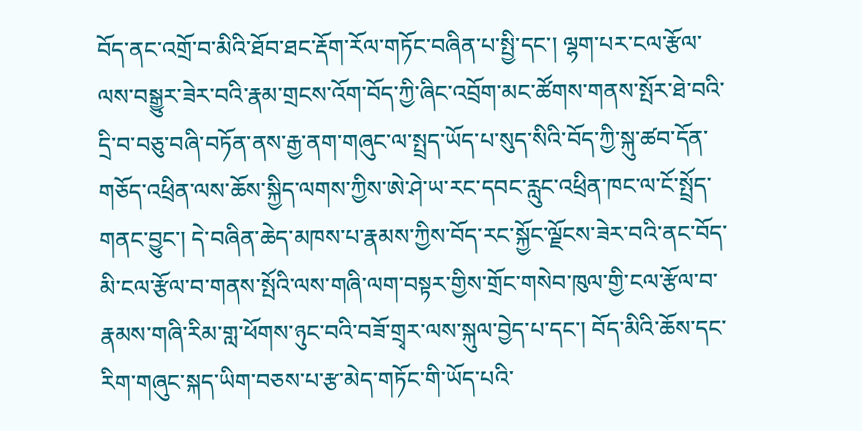བོད་ནང་འགྲོ་བ་མིའི་ཐོབ་ཐང་རྡོག་རོལ་གཏོང་བཞིན་པ་སྤྱི་དང་། ལྷག་པར་ངལ་རྩོལ་ལས་བསྒྱུར་ཟེར་བའི་རྣམ་གྲངས་འོག་བོད་ཀྱི་ཞིང་འབྲོག་མང་ཚོགས་གནས་སྤོར་ཐེ་བའི་དྲི་བ་བཅུ་བཞི་བཏོན་ནས་རྒྱ་ནག་གཞུང་ལ་སྤྲད་ཡོད་པ་སུད་སིའི་བོད་ཀྱི་སྐུ་ཚབ་དོན་གཅོད་འཕྲིན་ལས་ཆོས་སྐྱིད་ལགས་ཀྱིས་ཨེ་ཤེ་ཡ་རང་དབང་རླུང་འཕྲིན་ཁང་ལ་ངོ་སྤྲོད་གནང་བྱུང་། དེ་བཞིན་ཆེད་མཁས་པ་རྣམས་ཀྱིས་བོད་རང་སྐྱོང་ལྗོངས་ཟེར་བའི་ནང་བོད་མི་ངལ་རྩོལ་བ་གནས་སྤོའི་ལས་གཞི་ལག་བསྟར་གྱིས་གྲོང་གསེབ་ཁུལ་གྱི་ངལ་རྩོལ་བ་རྣམས་གཞི་རིམ་གླ་ཕོགས་ཉུང་བའི་བཟོ་གྲྭར་ལས་སྐུལ་བྱེད་པ་དང་། བོད་མིའི་ཆོས་དང་རིག་གཞུང་སྐད་ཡིག་བཅས་པ་རྩ་མེད་གཏོང་གི་ཡོད་པའི་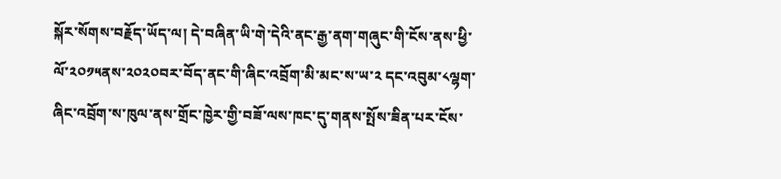སྐོར་སོགས་བརྗོད་ཡོད་ལ། དེ་བཞིན་ཡི་གེ་དེའི་ནང་རྒྱ་ནག་གཞུང་གི་ངོས་ནས་ཕྱི་ལོ་༢༠༡༥ནས་༢༠༢༠བར་བོད་ནང་གི་ཞིང་འབྲོག་མི་མང་ས་ཡ་༢ དང་འབུམ་༨ལྷག་ཞིང་འབྲོག་ས་ཁུལ་ནས་གྲོང་ཁྱེར་གྱི་བཟོ་ལས་ཁང་དུ་གནས་སྤོས་ཟིན་པར་ངོས་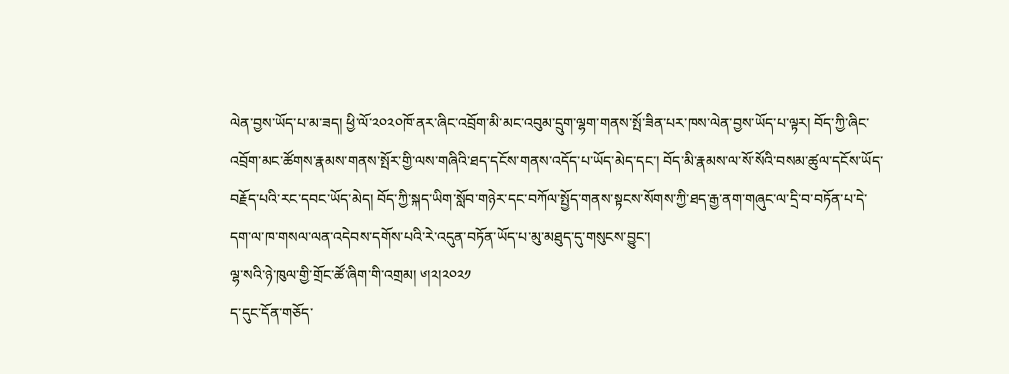ལེན་བྱས་ཡོད་པ་མ་ཟད། ཕྱི་ལོ་༢༠༢༠ཁོ་ནར་ཞིང་འབྲོག་མི་མང་འབུམ་དྲུག་ལྷག་གནས་སྤོ་ཟིན་པར་ཁས་ལེན་བྱས་ཡོད་པ་ལྟར། བོད་ཀྱི་ཞིང་འབྲོག་མང་ཚོགས་རྣམས་གནས་སྤོར་གྱི་ལས་གཞིའི་ཐད་དངོས་གནས་འདོད་པ་ཡོད་མེད་དང་། བོད་མི་རྣམས་ལ་སོ་སོའི་བསམ་ཚུལ་དངོས་ཡོད་བརྗོད་པའི་རང་དབང་ཡོད་མེད། བོད་ཀྱི་སྐད་ཡིག་སློབ་གཉེར་དང་བཀོལ་སྤྱོད་གནས་སྟངས་སོགས་ཀྱི་ཐད་རྒྱ་ནག་གཞུང་ལ་དྲི་བ་བཏོན་པ་དེ་དག་ལ་ཁ་གསལ་ལན་འདེབས་དགོས་པའི་རེ་འདུན་བཏོན་ཡོད་པ་མུ་མཐུད་དུ་གསུངས་བྱུང་།
ལྷ་སའི་ཉེ་ཁུལ་གྱི་གྲོང་ཚོ་ཞིག་གི་འགྲམ། ༦།༢།༢༠༢༡
ད་དུང་དོན་གཅོད་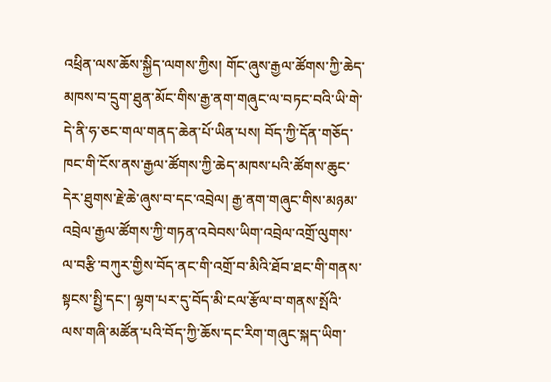འཕྲིན་ལས་ཆོས་སྐྱིད་ལགས་ཀྱིས། གོང་ཞུས་རྒྱལ་ཚོགས་ཀྱི་ཆེད་མཁས་བ་དྲུག་ཐུན་མོང་གིས་རྒྱ་ནག་གཞུང་ལ་བཏང་བའི་ཡི་གེ་དེ་ནི་ཧ་ཅང་གལ་གནད་ཆེན་པོ་ཡིན་པས། བོད་ཀྱི་དོན་གཅོད་ཁང་གི་ངོས་ནས་རྒྱལ་ཚོགས་ཀྱི་ཆེད་མཁས་པའི་ཚོགས་ཆུང་དེར་ཐུགས་རྗེ་ཆེ་ཞུས་བ་དང་འབྲེལ། རྒྱ་ནག་གཞུང་གིས་མཉམ་འབྲེལ་རྒྱལ་ཚོགས་ཀྱི་གཏན་འབེབས་ཡིག་འབྲེལ་འགྲོ་ལུགས་ལ་བརྩི་བཀུར་གྱིས་བོད་ནང་གི་འགྲོ་བ་མིའི་ཐོབ་ཐང་གི་གནས་སྟངས་སྤྱི་དང་། ལྷག་པར་དུ་བོད་མི་ངལ་རྩོལ་བ་གནས་སྤོའི་ལས་གཞི་མཚོན་པའི་བོད་ཀྱི་ཆོས་དང་རིག་གཞུང་སྐད་ཡིག་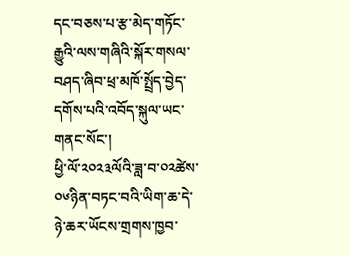དང་བཅས་པ་རྩ་མེད་གཏོང་རྒྱུའི་ལས་གཞིའི་སྐོར་གསལ་བཤད་ཞིབ་ཕྲ་མཁོ་སྤྲོད་བྱེད་དགོས་པའི་འབོད་སྐུལ་ཡང་གནང་སོང་།
ཕྱི་ལོ་༢༠༢༣ལོའི་ཟླ་བ་༠༢ཚེས་༠༦ཉིན་བཏང་བའི་ཡིག་ཆ་དེ་ཉེ་ཆར་ཡོངས་གྲགས་ཁྱབ་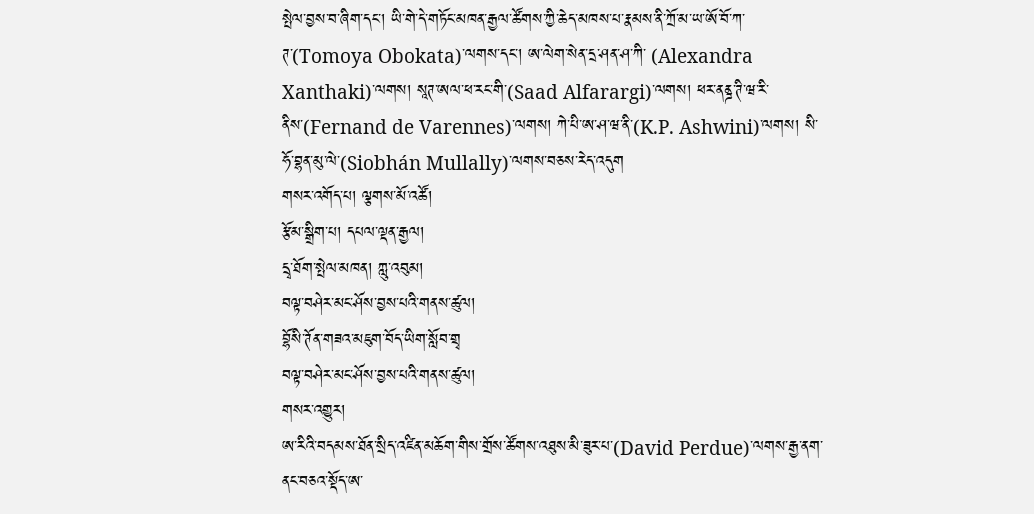སྤེལ་བྱས་བ་ཞིག་དང་། ཡི་གེ་དེ་གཏོང་མཁན་རྒྱལ་ཚོགས་ཀྱི་ཆེད་མཁས་པ་རྣམས་ནི་ཀྲོ་མ་ཡ་ཨོ་བོ་ཀ་ཊ་(Tomoya Obokata)་ལགས་དང་། ཨ་ལེག་སེན་དྲ་ཤན་ཤ་ཀི་ (Alexandra Xanthaki)་ལགས། སཱཊ་ཨལ་ཕ་རང་གི་(Saad Alfarargi)་ལགས། ཕར་ནནྜ་ཊི་ཝ་རི་ནིས་(Fernand de Varennes)་ལགས། ཀེ་པི་ཨ་ཤ་ཝ་ནི་(K.P. Ashwini)་ལགས། སི་ཧོ་བྷན་མུ་ལེ་(Siobhán Mullally)་ལགས་བཅས་རེད་འདུག
གསར་འགོད་པ། ལྕགས་མོ་འཚོ།
རྩོམ་སྒྲིག་པ། དཔལ་ལྡན་རྒྱལ།
དྲྭ་ཐོག་སྤེལ་མཁན། ཀླུ་འབུམ།
བལྟ་བཤེར་མང་ཤོས་བྱས་པའི་གནས་ཚུལ།
བྷོསི་ཊོན་གཟའ་མཇུག་བོད་ཡིག་སློབ་གྲྭ
བལྟ་བཤེར་མང་ཤོས་བྱས་པའི་གནས་ཚུལ།
གསར་འགྱུར།
ཨ་རིའི་བདམས་ཐོན་སྲིད་འཛིན་མཆོག་གིས་གྲོས་ཚོགས་འཐུས་མི་ཟུར་པ་(David Perdue)་ལགས་རྒྱ་ནག་ནང་བཅའ་སྡོད་ཨ་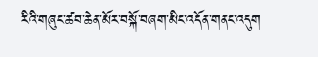རིའི་གཞུང་ཚབ་ཆེན་མོར་བསྐོ་བཞག་མིང་འདོན་གནང་འདུག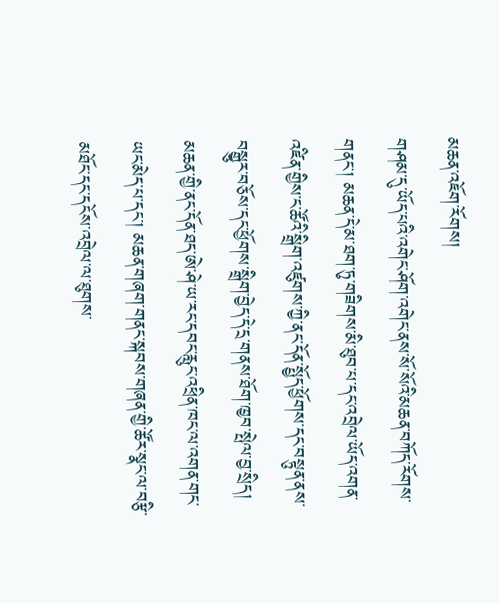མཆན་འཇོག་རོགས།
གཤམ་དུ་ཡོད་པའི་འགེང་ཤོག་འགེང་ནས་སོ་སོའི་མཆན་བཀོད་རོགས་གནང་། མཆན་དེ་མ་ཐག་ཏུ་གཟིགས་མི་ཐུབ་པ་དང་འབྲེལ་ཡོད་འགན་འཛིན་གྱིས་ང་ཚོའི་སྒྲིག་འཛུགས་ཀྱི་ནང་དོན་སྤྱོད་ཕྱོགས་དང་བསྟུན་ནས་བསྒྱུར་བཅོས་དང་ཕྱོགས་སྒྲིག་བྱེད་དེ་དྲ་གནས་ཐོག་ཁྱབ་སྤེལ་བྱ་སྲིད། མཆན་གྱི་ནང་དོན་ཐད་ཨེ་ཤེ་ཡ་རང་དབང་རླུང་འཕྲིན་ཁང་ལ་འགན་གང་ཡང་མེད་པ་དང་། མཆན་གཞག་གནང་སྐབས་གཞན་གྱི་ཚོར་སྣང་ལ་བརྩི་མཐོང་དང་དངོས་འབྲེལ་ལ་ཐུགས་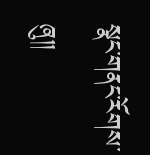སྣང་གནང་རོགས་ཞུ༎